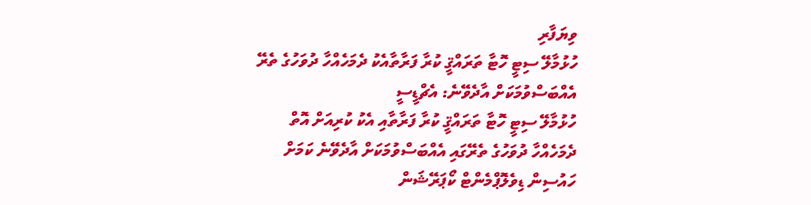ވިޔަފާރި
ހުޅުމާލޭ ސިޓީ ހޮޓާ ތަރައްޤީ ކުރާ ފަރާތާއެކު ދެމަހެއްހާ ދުވަހުގެ ތެރޭ އެއްބަސްވުމަކަށް އާދެވޭނެ: އެޗްޑީސީ
ހުޅުމާލޭ ސިޓީ ހޮޓާ ތަރައްޤީ ކުރާ ފަރާތާއި އެކު ކުރިއަށް އޮތް ދެމަހެއްހާ ދުވަހުގެ ތެރޭގައި އެއްބަސްވުމަކަށް އާދެވޭނެ ކަމަށް ހައުސިން ޑިވެލޮޕްމެންޓް ކޯޕަރޭޝަން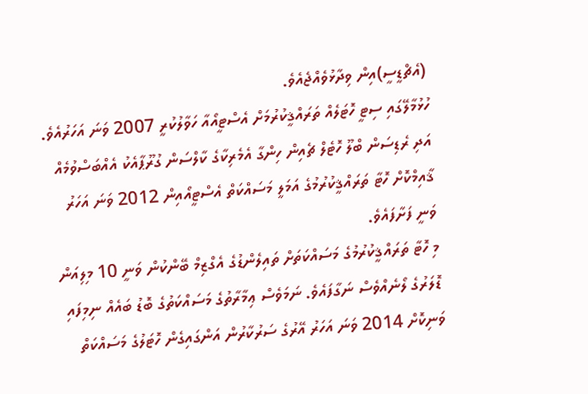(އެޗްޑީސީ)އިން ވިދާޅުވެއްޖެއެވެ.
ހުޅުމާލޭގައި ސިޓީ ހޮޓަލެއް ތަރައްޤީކުރުމަށް އެސްޓީއޯއާ ހަވާލުކުރީ 2007 ވަނަ އަހަރުއެވެ. އަދި ރެޑިސަން ބްލޫ ހޮޓެލް ޗެއިން ހިންގާ އެމެރިކާގެ ކާލްސަން ގުރޫޕާއެކު އެއްބަސްވުމެއް ޤާއިމްކޮށް ހޮޓާ ތަރައްޤީކުރުމުގެ އަމަލީ މަސައްކަތް އެސްޓީއޯއިން 2012 ވަނަ އަހަރު ވަނީ ފަށާފައެވެ.
މި ހޮޓާ ތަރައްޤީކުރުމުގެ މަސައްކަތަށް ތައިލެންޑުގެ އެގްޒިމް ބޭންކުން ވަނީ 10 މިލިއަން ޑޮލަރުގެ ލޯނެއްވެސް ނަގާފައެވެ. ނަމަވެސް ޢިމާރާތުގެ މަސައްކަތުގެ ބޮޑު ބައެއް ނިމިފައި ވަނިކޮށް 2014 ވަނަ އަހަރު އޭރުގެ ސަރުކާރުން އަންގައިގެން ހޮޓަލުގެ މަސައްކަތް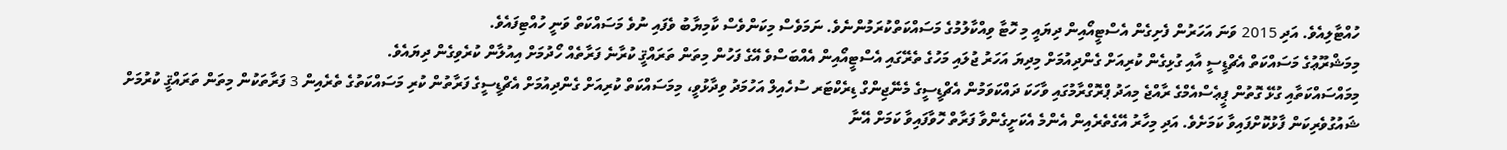ހުއްޓާލިއެވެ. އަދި 2015 ވަނަ އަހަރުން ފެށިގެން އެސްޓީއޯއިން ދިޔައީ މި ހޮޓާ ވިއްކާލުމުގެ މަސައްކަތްކުރަމުންނެވެ. ނަމަވެސް މިކަންވެސް ކާމިޔާބު ވެފައި ނުވެ މަސައްކަތް ވަނީ ހުއްޓިފައެވެ.
މިމަޝްރޫޢުގެ މަސައްކަތް އެޗްޑީސީ އާއި ގުޅިގެން ކުރިއަށް ގެންދިއުމަށް މިދިޔަ އަހަރު ޖުލައި މަހުގެ ތެރޭގައި އެސްޓީއޯއިން އެއްބަސްވެ އޭގެ ފަހުން މިތަން ތަރައްޤީ ކުރާނެ ފަރާތެއް ހޯދުމަށް އިއުލާން ކުރެވިގެން ދިޔައެވެ.
މިމައްސައްކަތާއި ގުޅޭ ގޮތުން ޕީޢެސްއެމްގެ ރާއްޖެ މިއަދު ޕްރޮގްރާމުގައި ވާހަކަ ދައްކަވަމުން އެޗްޑީސީގެ މެނޭޖިންގް ޑިރެކްޓަރ ސުހެއިލް އަހުމަދު ވިދާޅުވީ، މިމަސައްކަތް ކުރިއަށް ގެންދިއުމަށް އެޗްޑީސީގެ ފަރާތުން ކުރި މަސައްކަތުގެ ތެރެއިން 3 ފަރާތަކުން މިތަން ތަރައްޤީ ކުރުމަށް ޝައުގުވެރިކަން ފާޅުކޮށްފައިވާ ކަމަށެވެ. އަދި މިހާރު އޭގެތެރެއިން އެންމެ އެކަށީގެންވާ ފަރާތް ހޮވާފައިވާ ކަމަށް އޭނާ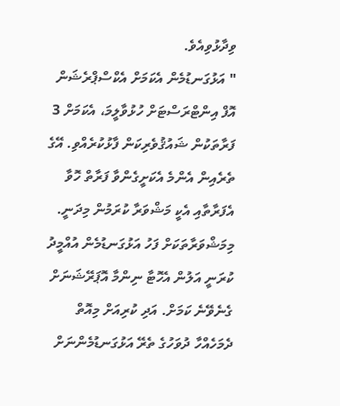ވިދާޅުވިއެވެ.
" އަޅުގަނޑުމެން އެކަމަށް އެކްސްޕްރެޝަން އޮފް އިންޓްރަސްޓަށް ހުޅުވާލީމަ، އެކަމަށް 3 ފަރާތަކުން ޝައުޤުވެރިކަން ފާޅުކުރެއްވި. އޭގެ ތެރެއިން އެންމެ އެކަށީގެންވާ ފަރާތް ހޮވާ އެފަރާތާއި އެކީ މަޝްވަރާ ކުރަމުން މިދަނީ. މިމަޝްވަރާތަކަށް ފަހު އަޅުގަނޑުމެން އުއްމީދު ކުރަނީ އަލުން އެހޮޓާ ނިންމާ އޮޕަރޭޝަނަށް ގެނެވޭނެ ކަމަށް. އަދި ކުރިއަށް މިއޮތް ދެމަހެއްހާ ދުވަހުގެ ތެރޭ އަޅުގަނޑުމެންނަށް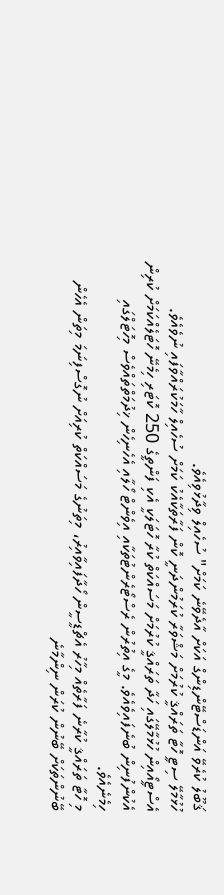ޤަބޫލު ކުރެވޭ އަންޑަސްޓޭންޑިންގް އަކަށް އާދެވޭނެ ކަމަށް" ސުހެއިލް ވިދާޅުވިއެވެ.
ހުޅުމާލޭ ސިޓީ ހޮޓާ ތަރައްޤީ ކުރުމަށް މަޝްވަރާ ކުރަމުންދަނީ ކޮން ފަރާތަކާއެކު ކަމަށް ސުހެއިލް ހާމަކުރައްވާފައި ނުވެއެވެ. އެސްޓީއޯއިން ހުޅުމާލޭގައި ހަދާ ތަރައްޤީ ކުރުމަށް މަސައްކަތް ކުރާ ހޮޓަލަކީ އެކި ފަންތީގެ 250 ކޮޓަރި ހިމެނޭ ހޮޓަލެއްކަމަށް ކުރިން އެކުންފުނިން ބުނެފައިވެއެވެ. މީގެ އިތުރުން ރެސްޓޯރެންޓުތަކާއި އިވެންޓް ހޯލާއި އެހެނިހެން ޚިދުމަތްތައްވެސް މިހޮޓަލްގައި ހިމެނެއެވެ.
މި ހޮޓާ ތަރައްޤީ ކުރާނެ ފަރާތެއް މިހާރު އެޗްޑީސީން ހޯދާފައިވާއިރު، މިތަނުގެ މަސައްކަތް ކުރިއަށް ނުގޮސްފިނަމަ މިތަން އެހެން ބޭނުންތަކަށް ބޭނުން ކުރަން ނިންމާނެ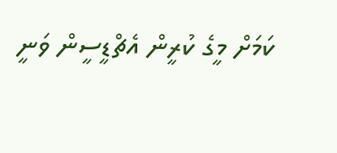ކަމަށް މީގެ ކުރީން އެޗްޑީސީން ވަނީ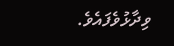ވިދާޅުވެފައެވެ.